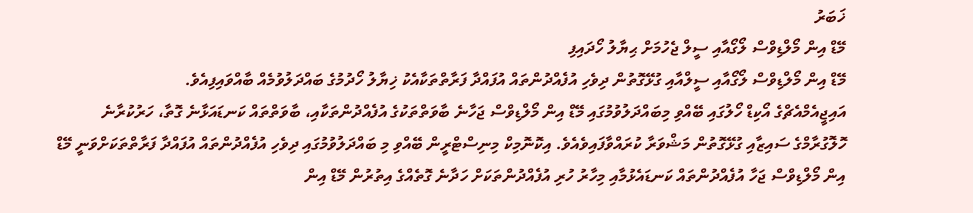ޚަބަރު
މޭޑް އިން މޯލްޑިވްސް ލޯގޯއާއި ސީލް ޖެހުމަށް ޙިޔާލު ހޯދައިފި
މޭޑް އިން މޯލްޑިވްސް ލޯގޯއާއި ސީލްއާއި ގުޅޭގޮތުން ދިވެހި އުފެއްދުންތައް އުފައްދާ ފަރާތްތަކާއެކު ޚިޔާލު ހޯދުމުގެ ބައްދަލުވުމެއް ބާއްވައިފިއެވެ.
އައިޖީއެމްއެޗްގެ އޯކިޑް ހޯލުގައި ބޭއްވި މިބައްދަލުވުމުގައި މޭޑް އިން މޯލްޑިވްސް ޖަހާނެ ބާވަތްތަކުގެ އުފެއްދުންތަކާއި، ބާވަތްތައް ކަނޑައަޅާނެ ގޮތާ، ހަރުކުރާނެ ހޮލޮގުރާމްގެ ސައިޒާއި ގުޅޭގޮތުން މަޝްވަރާ ކުރައްވާފައިވެއެވެ. އިކޮނޮމިކް މިނިސްޓްރީން ބޭއްވި މި ބައްދަލުވުމުގައި ދިވެހި އުފެއްދުންތައް އުފައްދާ ފަރާތްތަކަށްވަނީ މޭޑް އިން މޯލްޑިވްސް ޖަހާ އުފެއްދުންތައް ކަނޑައެޅުމާއި މިހާރު ހުރި އުފެއްދުންތަކަށް ހަދާނެ ގޮތެއްގެ އިތުރުން މޭޑް އިން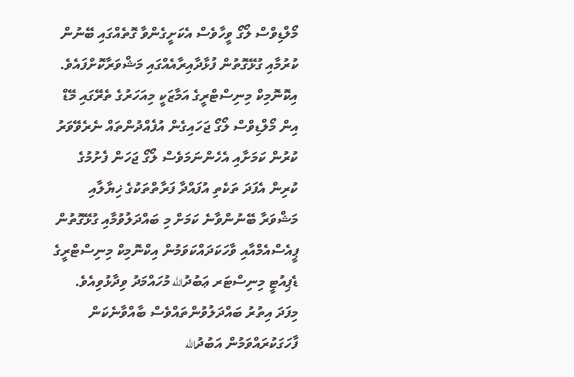މޯލްޑިވްސް ލޯގޯ ވީހާވެސް އެކަށީގެންވާ ގޮތެއްގައި ބޭނުން ކުރުމާއި ގުޅޭގޮތުން ފުޅާދާއިރާއެއްގައި މަޝްވަރާކޮށްފައެވެ.
އިކޮނޮމިކް މިނިސްޓްރީގެ އަމާޒަކީ މިއަހަރުގެ ތެރޭގައި މޭޑް އިން މޯލްޑިވްސް ލޯގޯ ޖަހައިގެން އުފެއްދުންތައް ނެރެވޭވަރު ކުރުން ކަމަށާއި އެހެންނަމަވެސް ލޯގޯ ޖަހަން ފެށުމުގެ ކުރިން އެފަދަ ތަކެތި އުފައްދާ ފަރާތްތަކުގެ ޚިޔާލާއި މަޝްވަރާ ބޭނުންވާނެ ކަމަށް މި ބައްދަލުވުމާއި ގުޅޭގޮތުން ޕީއެސްއެމްއާއި ވާހަކަދައްކަވަމުން އިކްނޮމިކް މިނިސްޓްރީގެ ޑެޕިއުޓީ މިނިސްޓަރ ޢަބުދުالله މުހައްމަދު ވިދާޅުވިއެވެ. މިފަދަ އިތުރު ބައްދަލުވުންތައްވެސް ބާއްވާނެކަން ފާހަގަކުރައްވަމުން އަބުދުالله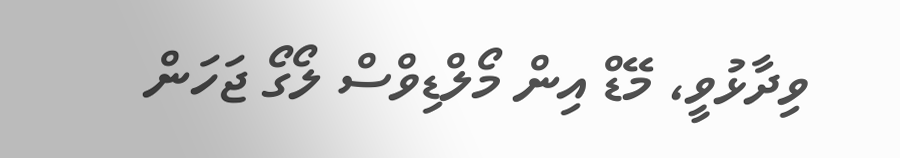ވިދާޅުވީ، މޭޑް އިން މޯލްޑިވްސް ލޯގޯ ޖަހަން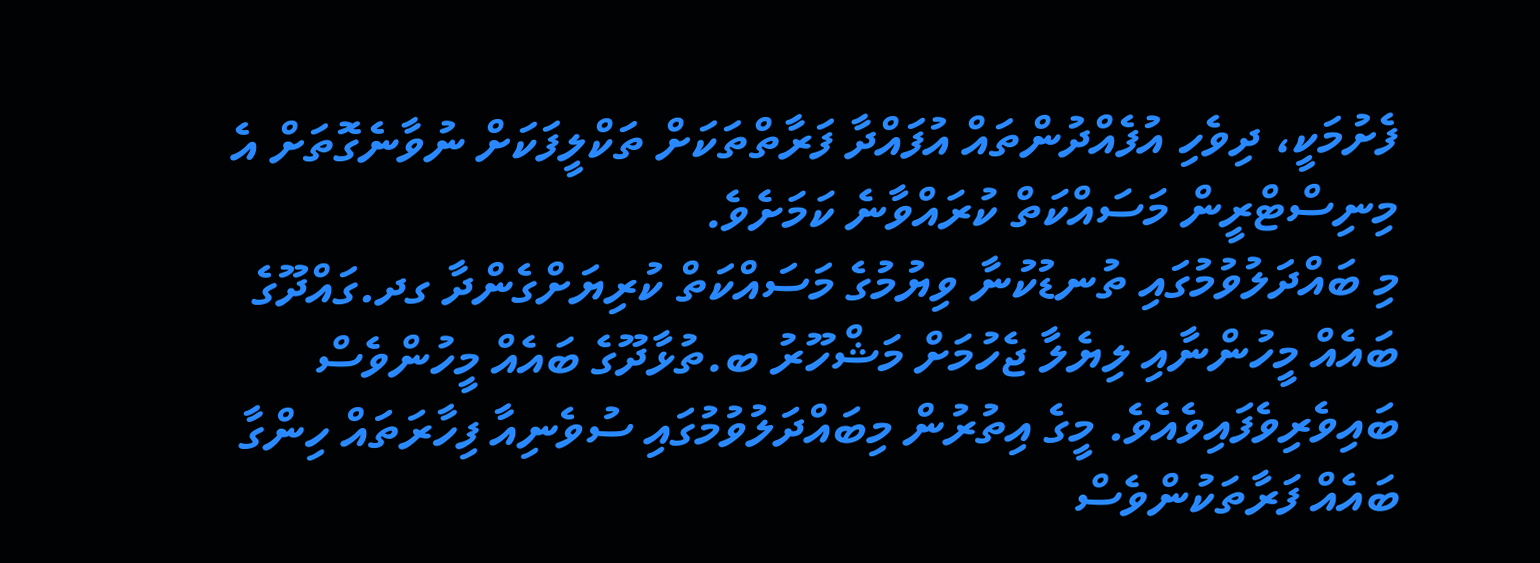ފެށުމަކީ، ދިވެހި އުފެއްދުންތައް އުފައްދާ ފަރާތްތަކަށް ތަކްލީފަކަށް ނުވާނެގޮތަށް އެ މިނިސްޓްރީން މަސައްކަތް ކުރައްވާނެ ކަމަށެވެ.
މި ބައްދަލުވުމުގައި ތުނޑުކުނާ ވިޔުމުގެ މަސައްކަތް ކުރިޔަށްގެންދާ ގދ.ގައްދޫގެ ބައެއް މީހުންނާއި ލިޔެލާ ޖެހުމަށް މަޝްހޫރު ބ.ތުޅާދޫގެ ބައެއް މީހުންވެސް ބައިވެރިވެފައިވެއެވެ. މީގެ އިތުރުން މިބައްދަލުވުމުގައި ސުވެނިއާ ފިހާރަތައް ހިންގާ ބައެއް ފަރާތަކުންވެސް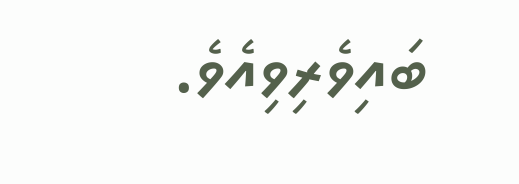ބައިވެރިވިއެވެ.